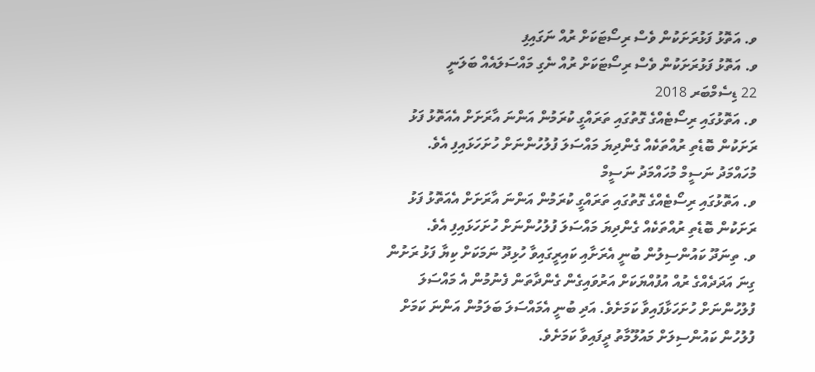ވ. އަތޮޅު ފަޅުރަށަކުން ވެސް ރިސޯޓަކަށް ރުއް ނަގައިފި
ވ. އަތޮޅު ފަޅުރަށަކުން ވެސް ރިސޯޓަކަށް ރުއް ނެގި މައްސަލައެއް ބަލަނީ
22 ޑިސެމްބަރ 2018
ވ. އަތޮޅުގައި ރިސޯޓެއްގެ ގޮތުގައި ތަރައްގީ ކުރަމުން އަންނަ އާރަށަށް އެއަތޮޅު ފަޅު ރަށަކުން ބޮޑެތި ރުއްތަކެއް ގެންދިޔަ މައްސަލަ ފުލުހުންނަށް ހުށަހަޅައިފި އެވެ.
މުހައްމަދު ނަސީމް މުހައްމަދު ނަސީމް
ވ. އަތޮޅުގައި ރިސޯޓެއްގެ ގޮތުގައި ތަރައްގީ ކުރަމުން އަންނަ އާރަށަށް އެއަތޮޅު ފަޅު ރަށަކުން ބޮޑެތި ރުއްތަކެއް ގެންދިޔަ މައްސަލަ ފުލުހުންނަށް ހުށަހަޅައިފި އެވެ.
ވ. ތިނަދޫ ކައުންސިލުން ބުނީ އެރަށާއި ކައިރީގައިވާ ހުޅިދޫ ނަމަކަށް ކިޔާ ފަޅު ރަށުން ގިނަ އަދަދެއްގެ ރުއް އުފުއްޔަކަށް އަރުވައިގެން ގެންދާތަން ފެނުމުން އެ މައްސަލަ ފުލުހުންނަށް ހުށަހަޅާފައިވާ ކަމަށެވެ. އަދި ބުނީ އެމައްސަލަ ބަލަމުން އަންނަ ކަމަށް ފުލުހުން ކައުންސިލަށް މައުލޫމާތު ދީފައިވާ ކަމަށެވެ.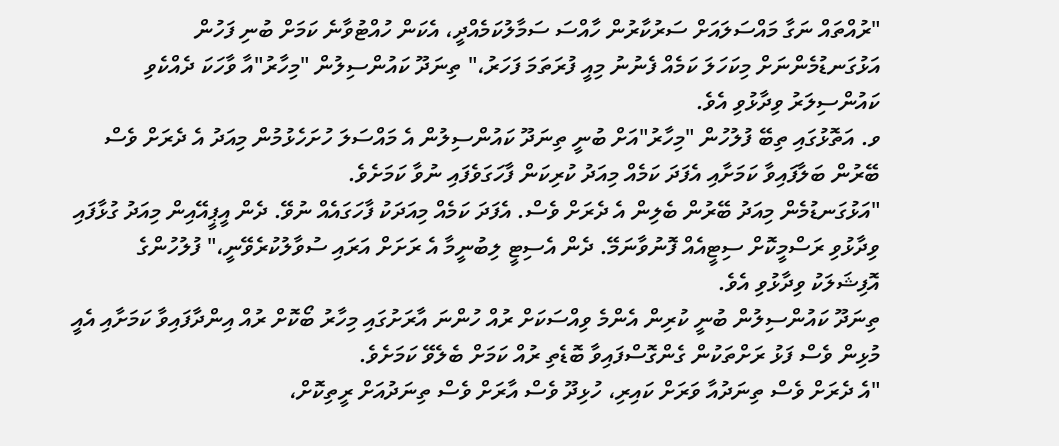"ރުއްތައް ނަގާ މައްސަލައަށް ސަރުކާރުން ހާއްސަ ސަމާލުކަމެއްދީ، އެކަން ހުއްޓުވާނެ ކަމަށް ބުނި ފަހުން އަޅުގަނޑުމެންނަށް މިކަހަލަ ކަމެއް ފެނުނު މިއީ ފުރަތަމަ ފަހަރު،" ތިނަދޫ ކައުންސިލުން "މިހާރު"އާ ވާހަކަ ދެއްކެވި ކައުންސިލަރު ވިދާޅުވި އެވެ.
ވ. އަތޮޅުގައި ތިބޭ ފުލުހުން "މިހާރު"އަށް ބުނީ ތިނަދޫ ކައުންސިލުން އެ މައްސަލަ ހުށަހެޅުމުން މިއަދު އެ ދެރަށް ވެސް ބޭރުން ބަލާފައިވާ ކަމަށާއި އެފަދަ ކަމެއް މިއަދު ކުރިކަން ފާހަގަވެފައި ނުވާ ކަމަށެވެ.
"އަޅުގަނޑުމެން މިއަދު ބޭރުން ބެލިން އެ ދެރަށް ވެސް. އެފަދަ ކަމެއް މިއަދަކު ފާހަގައެއް ނުވޭ. ދެން އީޕީއޭއިން މިއަދު ގުޅާފައި ވިދާޅުވި ރަސްމީކޮށް ސިޓީއެއް ފޮނުވާނަމޭ. ދެން އެސިޓީ ލިބުނީމާ އެ ރަށަށް އަރައި ސުވާލުކުރެވޭނީ،" ފުލުހުންގެ އޮފިޝަލަކު ވިދާޅުވި އެވެ.
ތިނަދޫ ކައުންސިލުން ބުނީ ކުރިން އެންމެ ވިއްސަކަށް ރުއް ހުންނަ އާރަށުގައި މިހާރު ބޯކޮށް ރުއް އިންދާފައިވާ ކަމަށާއި އެއީ މުޅިން ވެސް ފަޅު ރަށްތަކުން ގެންގޮސްފައިވާ ބޮޑެތި ރުއް ކަމަށް ބެލެވޭ ކަމަށެވެ.
"އެ ދެރަށް ވެސް ތިނަދުއާ ވަރަށް ކައިރި، ހުޅިދޫ ވެސް އާރަށް ވެސް ތިނަދުއަށް ރީތިކޮށް،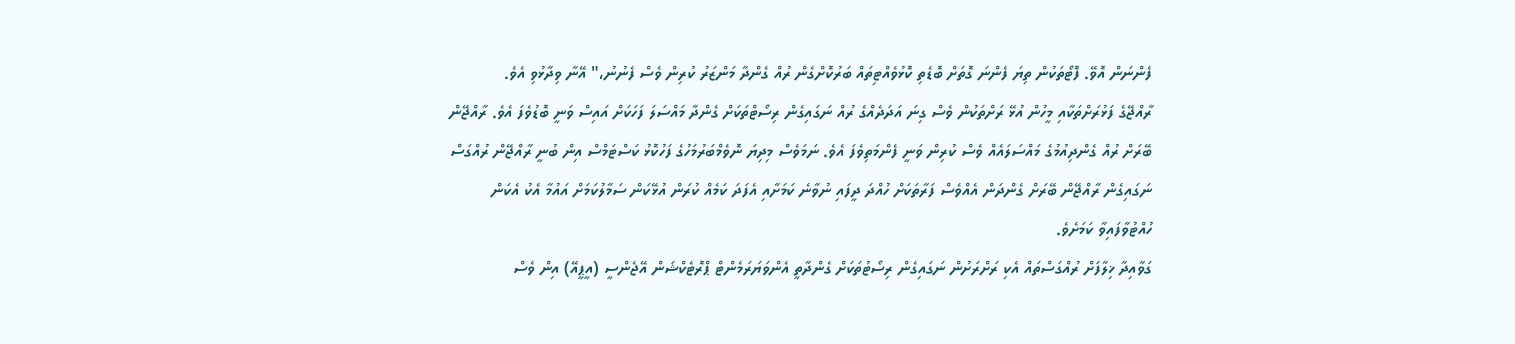ފެންނަން އޮވޭ. ފޮޓޯތަކުން ތިޔަ ފެންނަ ގޮތަށް ބޮޑެތި ކޮޅުވެއްޓިތައް ބަރުކޮށްގެން ރުއް ގެންދާ މަންޒަރު ކުރިން ވެސް ފެނުނު،" އޭނާ ވިދާޅުވި އެވެ.
ރާއްޖޭގެ ފަޅުރަށްތަކާއި މީހުން އުޅޭ ރަށްތަކުން ވެސް ގިނަ އަދަދެއްގެ ރުއް ނަގައިގެން ރިސޯޓްތަކަށް ގެންދާ މައްސަލަ ފަހަކަށް އައިސް ވަނީ ބޮޑުވެފަ އެވެ. ރާއްޖޭން ބޭރަށް ރުއް ގެންދިއުމުގެ މައްސަލައެއް ވެސް ކުރިން ވަނީ ފެންމަތިވެފަ އެވެ. ނަމަވެސް މިދިޔަ ނޮވެމްބަރުމަހުގެ ފަހުކޮޅު ކަސްޓަމްސް އިން ބުނީ ރާއްޖޭން ރުއްގަސް ނަގައިގެން ރާއްޖޭން ބޭރަށް ގެންދަން އެއްވެސް ފަރާތަކަށް ހުއްދަ ދީފައި ނުވާނެ ކަމަށާއި އެފަދަ ކަމެއް ކުރަން އުޅޭކަން ސަމާލުކަމަށް އައުމާ އެކު އެކަން ހުއްޓުވާފައިވާ ކަމަށެވެ.
ގަވާއިދާ ޚިލާފަށް ރުއްގަސްތައް އެކި ރަށްރަށުން ނަގައިގެން ރިސޯޓުތަކަށް ގެންދާތީ އެންވަޔަރަމެންޓް ޕްރޮޓެކްޝަން އޭޖެންސީ (އީޕީއޭ) އިން ވެސް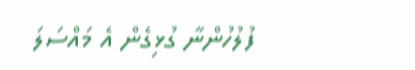ފުލުހުންނާ ގުޅިގެން އެ މައްސަލަ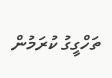ތަހްގީގު ކުރަމުން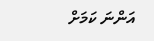އަންނަ ކަމަށް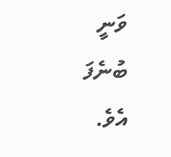ވަނީ ބުނެފަ އެވެ.